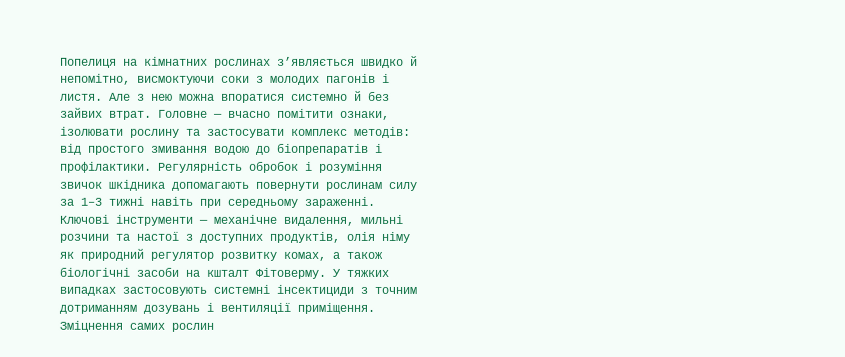Попелиця на кімнатних рослинах з’являється швидко й непомітно, висмоктуючи соки з молодих пагонів і листя. Але з нею можна впоратися системно й без зайвих втрат. Головне — вчасно помітити ознаки, ізолювати рослину та застосувати комплекс методів: від простого змивання водою до біопрепаратів і профілактики. Регулярність обробок і розуміння звичок шкідника допомагають повернути рослинам силу за 1–3 тижні навіть при середньому зараженні.
Ключові інструменти — механічне видалення, мильні розчини та настої з доступних продуктів, олія німу як природний регулятор розвитку комах, а також біологічні засоби на кшталт Фітоверму. У тяжких випадках застосовують системні інсектициди з точним дотриманням дозувань і вентиляції приміщення. Зміцнення самих рослин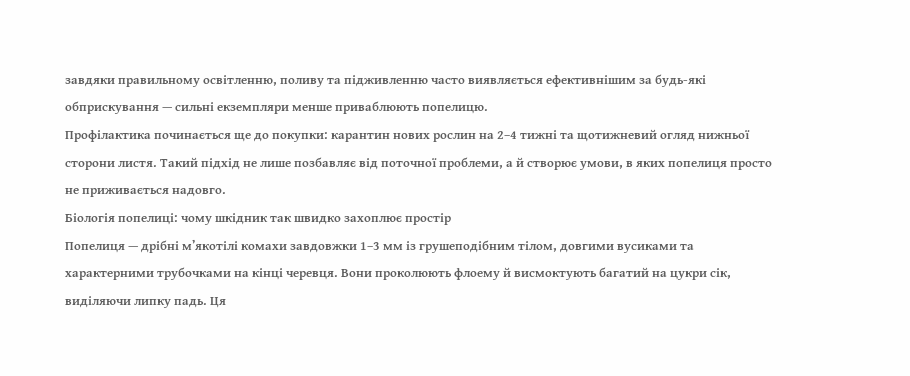завдяки правильному освітленню, поливу та підживленню часто виявляється ефективнішим за будь-які обприскування — сильні екземпляри менше приваблюють попелицю.
Профілактика починається ще до покупки: карантин нових рослин на 2–4 тижні та щотижневий огляд нижньої сторони листя. Такий підхід не лише позбавляє від поточної проблеми, а й створює умови, в яких попелиця просто не приживається надовго.
Біологія попелиці: чому шкідник так швидко захоплює простір
Попелиця — дрібні м’якотілі комахи завдовжки 1–3 мм із грушеподібним тілом, довгими вусиками та характерними трубочками на кінці черевця. Вони проколюють флоему й висмоктують багатий на цукри сік, виділяючи липку падь. Ця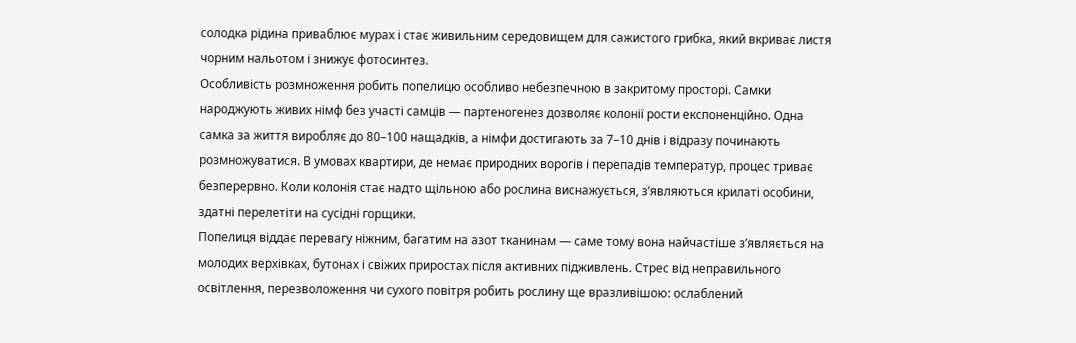солодка рідина приваблює мурах і стає живильним середовищем для сажистого грибка, який вкриває листя чорним нальотом і знижує фотосинтез.
Особливість розмноження робить попелицю особливо небезпечною в закритому просторі. Самки народжують живих німф без участі самців — партеногенез дозволяє колонії рости експоненційно. Одна самка за життя виробляє до 80–100 нащадків, а німфи достигають за 7–10 днів і відразу починають розмножуватися. В умовах квартири, де немає природних ворогів і перепадів температур, процес триває безперервно. Коли колонія стає надто щільною або рослина виснажується, з’являються крилаті особини, здатні перелетіти на сусідні горщики.
Попелиця віддає перевагу ніжним, багатим на азот тканинам — саме тому вона найчастіше з’являється на молодих верхівках, бутонах і свіжих приростах після активних підживлень. Стрес від неправильного освітлення, перезволоження чи сухого повітря робить рослину ще вразливішою: ослаблений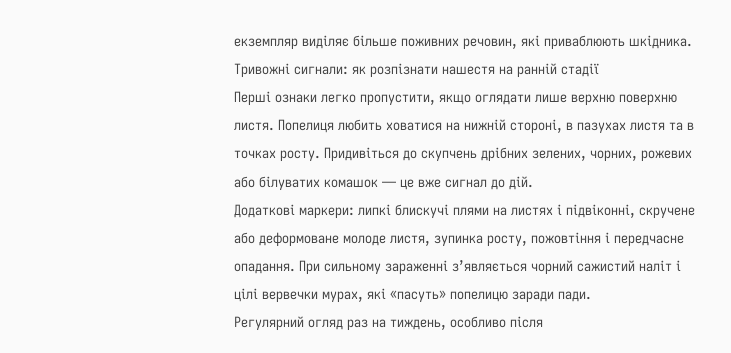екземпляр виділяє більше поживних речовин, які приваблюють шкідника.
Тривожні сигнали: як розпізнати нашестя на ранній стадії
Перші ознаки легко пропустити, якщо оглядати лише верхню поверхню листя. Попелиця любить ховатися на нижній стороні, в пазухах листя та в точках росту. Придивіться до скупчень дрібних зелених, чорних, рожевих або білуватих комашок — це вже сигнал до дій.
Додаткові маркери: липкі блискучі плями на листях і підвіконні, скручене або деформоване молоде листя, зупинка росту, пожовтіння і передчасне опадання. При сильному зараженні з’являється чорний сажистий наліт і цілі вервечки мурах, які «пасуть» попелицю заради пади.
Регулярний огляд раз на тиждень, особливо після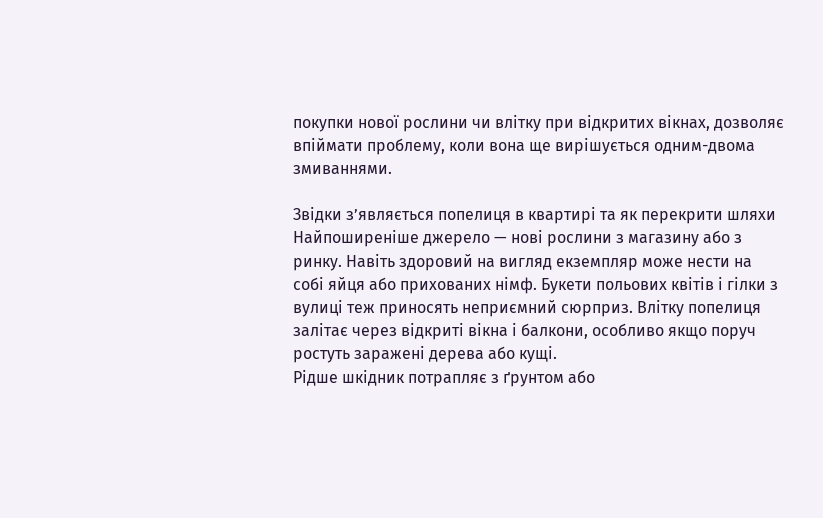покупки нової рослини чи влітку при відкритих вікнах, дозволяє впіймати проблему, коли вона ще вирішується одним-двома змиваннями.

Звідки з’являється попелиця в квартирі та як перекрити шляхи
Найпоширеніше джерело — нові рослини з магазину або з ринку. Навіть здоровий на вигляд екземпляр може нести на собі яйця або прихованих німф. Букети польових квітів і гілки з вулиці теж приносять неприємний сюрприз. Влітку попелиця залітає через відкриті вікна і балкони, особливо якщо поруч ростуть заражені дерева або кущі.
Рідше шкідник потрапляє з ґрунтом або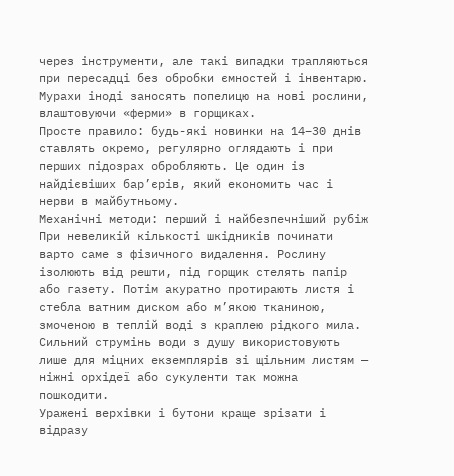через інструменти, але такі випадки трапляються при пересадці без обробки ємностей і інвентарю. Мурахи іноді заносять попелицю на нові рослини, влаштовуючи «ферми» в горщиках.
Просте правило: будь-які новинки на 14–30 днів ставлять окремо, регулярно оглядають і при перших підозрах обробляють. Це один із найдієвіших бар’єрів, який економить час і нерви в майбутньому.
Механічні методи: перший і найбезпечніший рубіж
При невеликій кількості шкідників починати варто саме з фізичного видалення. Рослину ізолюють від решти, під горщик стелять папір або газету. Потім акуратно протирають листя і стебла ватним диском або м’якою тканиною, змоченою в теплій воді з краплею рідкого мила. Сильний струмінь води з душу використовують лише для міцних екземплярів зі щільним листям — ніжні орхідеї або сукуленти так можна пошкодити.
Уражені верхівки і бутони краще зрізати і відразу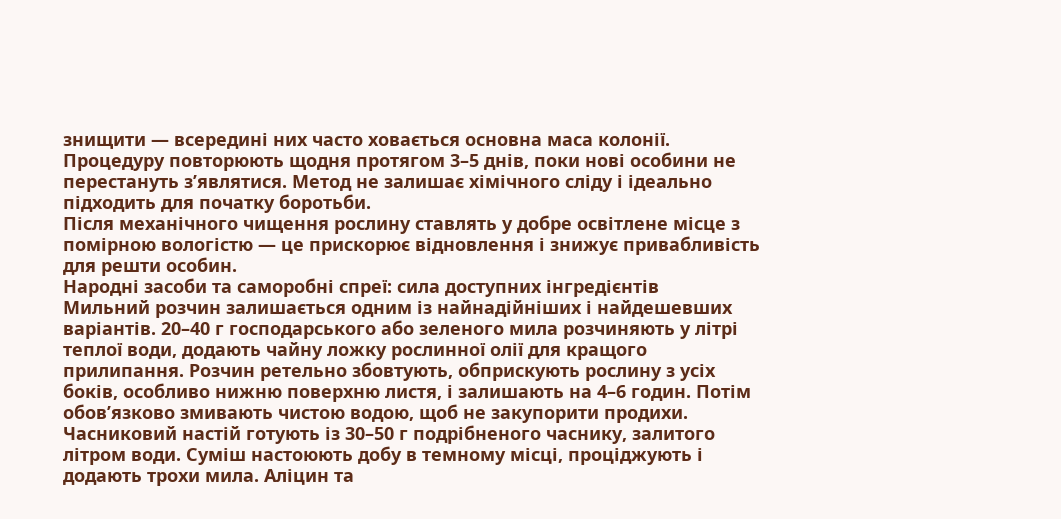знищити — всередині них часто ховається основна маса колонії. Процедуру повторюють щодня протягом 3–5 днів, поки нові особини не перестануть з’являтися. Метод не залишає хімічного сліду і ідеально підходить для початку боротьби.
Після механічного чищення рослину ставлять у добре освітлене місце з помірною вологістю — це прискорює відновлення і знижує привабливість для решти особин.
Народні засоби та саморобні спреї: сила доступних інгредієнтів
Мильний розчин залишається одним із найнадійніших і найдешевших варіантів. 20–40 г господарського або зеленого мила розчиняють у літрі теплої води, додають чайну ложку рослинної олії для кращого прилипання. Розчин ретельно збовтують, обприскують рослину з усіх боків, особливо нижню поверхню листя, і залишають на 4–6 годин. Потім обов’язково змивають чистою водою, щоб не закупорити продихи.
Часниковий настій готують із 30–50 г подрібненого часнику, залитого літром води. Суміш настоюють добу в темному місці, проціджують і додають трохи мила. Аліцин та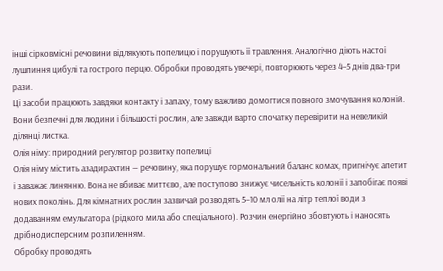інші сірковмісні речовини відлякують попелицю і порушують її травлення. Аналогічно діють настої лушпиння цибулі та гострого перцю. Обробки проводять увечері, повторюють через 4–5 днів два-три рази.
Ці засоби працюють завдяки контакту і запаху, тому важливо домогтися повного змочування колоній. Вони безпечні для людини і більшості рослин, але завжди варто спочатку перевірити на невеликій ділянці листка.
Олія німу: природний регулятор розвитку попелиці
Олія німу містить азадирахтин — речовину, яка порушує гормональний баланс комах, пригнічує апетит і заважає линянню. Вона не вбиває миттєво, але поступово знижує чисельність колонії і запобігає появі нових поколінь. Для кімнатних рослин зазвичай розводять 5–10 мл олії на літр теплої води з додаванням емульгатора (рідкого мила або спеціального). Розчин енергійно збовтують і наносять дрібнодисперсним розпиленням.
Обробку проводять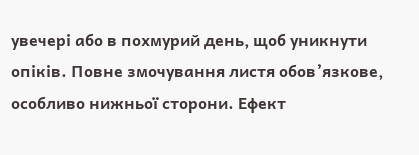увечері або в похмурий день, щоб уникнути опіків. Повне змочування листя обов’язкове, особливо нижньої сторони. Ефект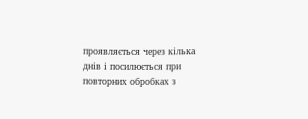проявляється через кілька днів і посилюється при повторних обробках з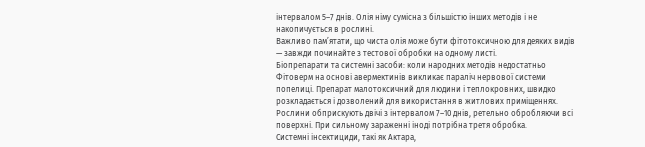інтервалом 5–7 днів. Олія німу сумісна з більшістю інших методів і не накопичується в рослині.
Важливо пам’ятати, що чиста олія може бути фітотоксичною для деяких видів — завжди починайте з тестової обробки на одному листі.
Біопрепарати та системні засоби: коли народних методів недостатньо
Фітоверм на основі авермектинів викликає параліч нервової системи попелиці. Препарат малотоксичний для людини і теплокровних, швидко розкладається і дозволений для використання в житлових приміщеннях. Рослини обприскують двічі з інтервалом 7–10 днів, ретельно обробляючи всі поверхні. При сильному зараженні іноді потрібна третя обробка.
Системні інсектициди, такі як Актара,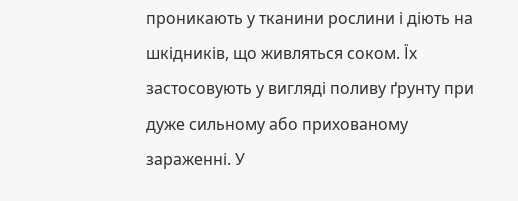проникають у тканини рослини і діють на шкідників, що живляться соком. Їх застосовують у вигляді поливу ґрунту при дуже сильному або прихованому зараженні. У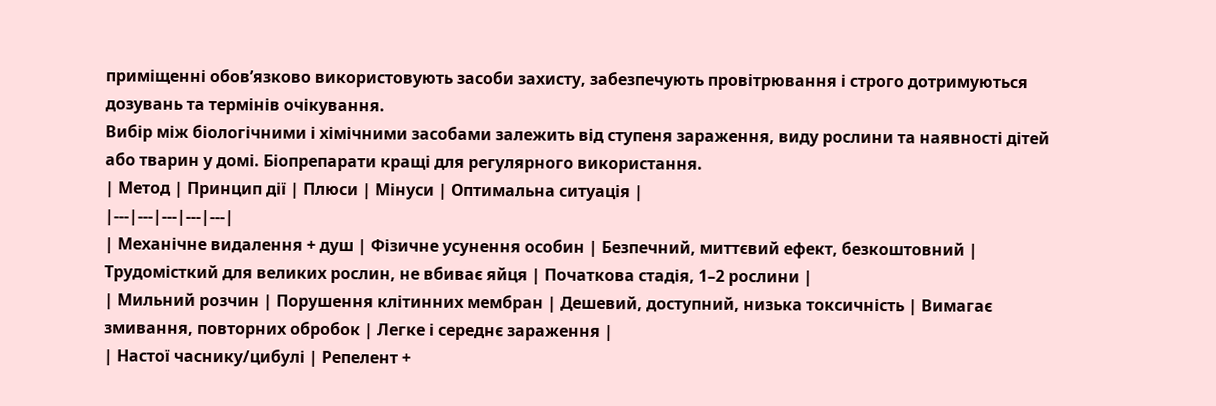приміщенні обов’язково використовують засоби захисту, забезпечують провітрювання і строго дотримуються дозувань та термінів очікування.
Вибір між біологічними і хімічними засобами залежить від ступеня зараження, виду рослини та наявності дітей або тварин у домі. Біопрепарати кращі для регулярного використання.
| Метод | Принцип дії | Плюси | Мінуси | Оптимальна ситуація |
|---|---|---|---|---|
| Механічне видалення + душ | Фізичне усунення особин | Безпечний, миттєвий ефект, безкоштовний | Трудомісткий для великих рослин, не вбиває яйця | Початкова стадія, 1–2 рослини |
| Мильний розчин | Порушення клітинних мембран | Дешевий, доступний, низька токсичність | Вимагає змивання, повторних обробок | Легке і середнє зараження |
| Настої часнику/цибулі | Репелент +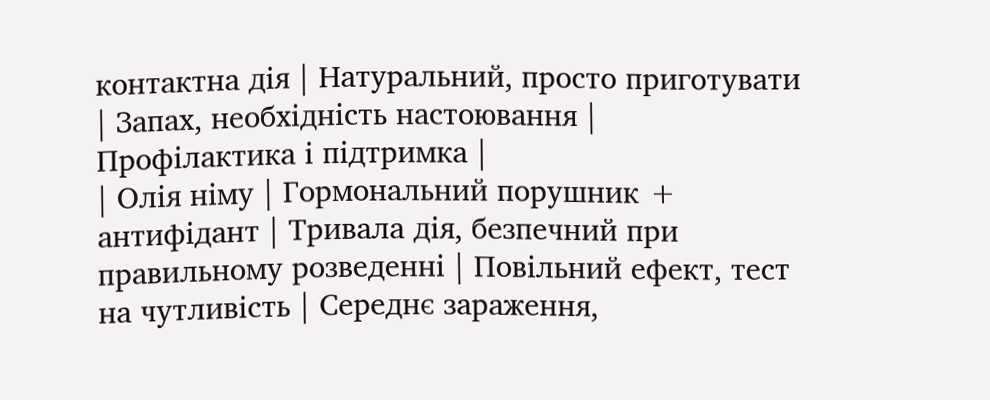контактна дія | Натуральний, просто приготувати | Запах, необхідність настоювання | Профілактика і підтримка |
| Олія німу | Гормональний порушник + антифідант | Тривала дія, безпечний при правильному розведенні | Повільний ефект, тест на чутливість | Середнє зараження,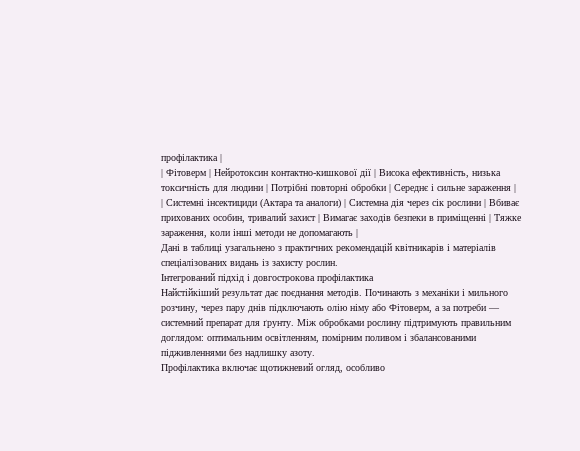профілактика |
| Фітоверм | Нейротоксин контактно-кишкової дії | Висока ефективність, низька токсичність для людини | Потрібні повторні обробки | Середнє і сильне зараження |
| Системні інсектициди (Актара та аналоги) | Системна дія через сік рослини | Вбиває прихованих особин, тривалий захист | Вимагає заходів безпеки в приміщенні | Тяжке зараження, коли інші методи не допомагають |
Дані в таблиці узагальнено з практичних рекомендацій квітникарів і матеріалів спеціалізованих видань із захисту рослин.
Інтегрований підхід і довгострокова профілактика
Найстійкіший результат дає поєднання методів. Починають з механіки і мильного розчину, через пару днів підключають олію німу або Фітоверм, а за потреби — системний препарат для ґрунту. Між обробками рослину підтримують правильним доглядом: оптимальним освітленням, помірним поливом і збалансованими підживленнями без надлишку азоту.
Профілактика включає щотижневий огляд, особливо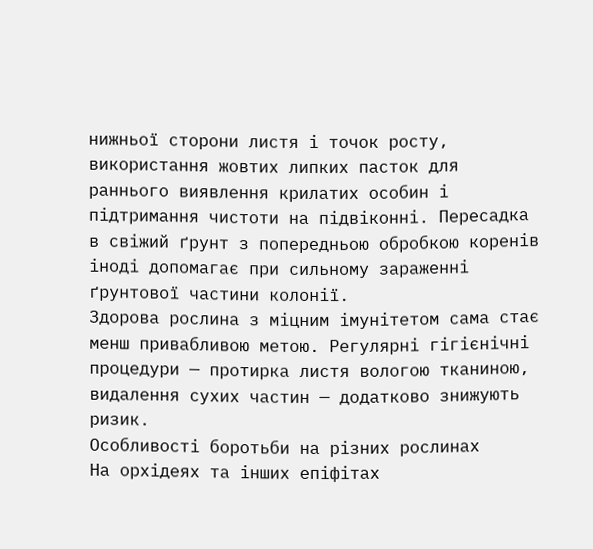нижньої сторони листя і точок росту, використання жовтих липких пасток для раннього виявлення крилатих особин і підтримання чистоти на підвіконні. Пересадка в свіжий ґрунт з попередньою обробкою коренів іноді допомагає при сильному зараженні ґрунтової частини колонії.
Здорова рослина з міцним імунітетом сама стає менш привабливою метою. Регулярні гігієнічні процедури — протирка листя вологою тканиною, видалення сухих частин — додатково знижують ризик.
Особливості боротьби на різних рослинах
На орхідеях та інших епіфітах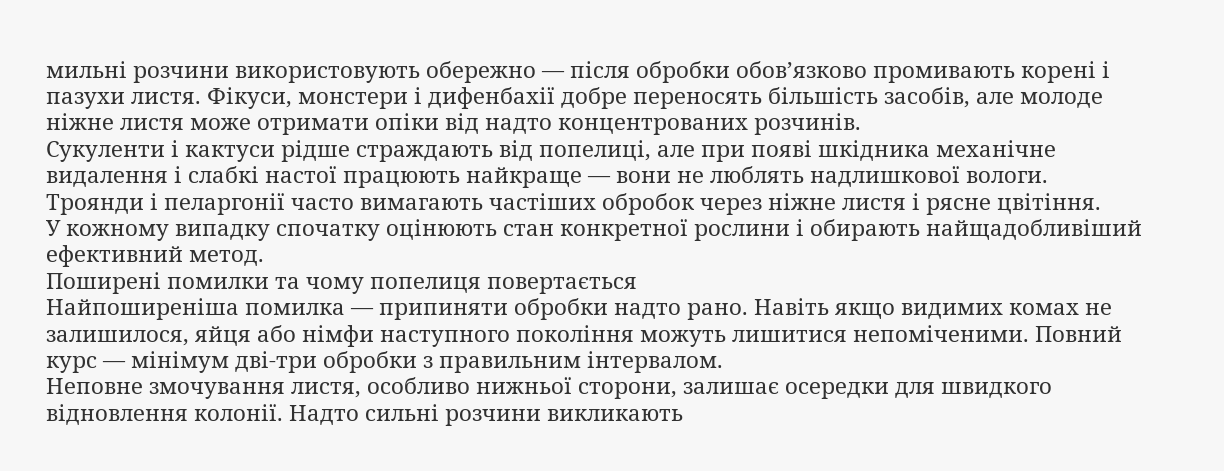мильні розчини використовують обережно — після обробки обов’язково промивають корені і пазухи листя. Фікуси, монстери і дифенбахії добре переносять більшість засобів, але молоде ніжне листя може отримати опіки від надто концентрованих розчинів.
Сукуленти і кактуси рідше страждають від попелиці, але при появі шкідника механічне видалення і слабкі настої працюють найкраще — вони не люблять надлишкової вологи. Троянди і пеларгонії часто вимагають частіших обробок через ніжне листя і рясне цвітіння.
У кожному випадку спочатку оцінюють стан конкретної рослини і обирають найщадобливіший ефективний метод.
Поширені помилки та чому попелиця повертається
Найпоширеніша помилка — припиняти обробки надто рано. Навіть якщо видимих комах не залишилося, яйця або німфи наступного покоління можуть лишитися непоміченими. Повний курс — мінімум дві-три обробки з правильним інтервалом.
Неповне змочування листя, особливо нижньої сторони, залишає осередки для швидкого відновлення колонії. Надто сильні розчини викликають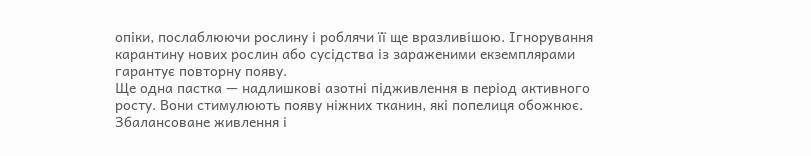опіки, послаблюючи рослину і роблячи її ще вразливішою. Ігнорування карантину нових рослин або сусідства із зараженими екземплярами гарантує повторну появу.
Ще одна пастка — надлишкові азотні підживлення в період активного росту. Вони стимулюють появу ніжних тканин, які попелиця обожнює. Збалансоване живлення і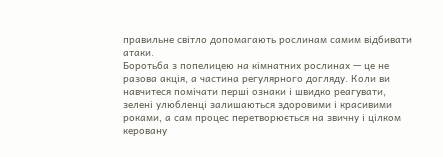правильне світло допомагають рослинам самим відбивати атаки.
Боротьба з попелицею на кімнатних рослинах — це не разова акція, а частина регулярного догляду. Коли ви навчитеся помічати перші ознаки і швидко реагувати, зелені улюбленці залишаються здоровими і красивими роками, а сам процес перетворюється на звичну і цілком керовану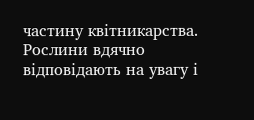частину квітникарства. Рослини вдячно відповідають на увагу і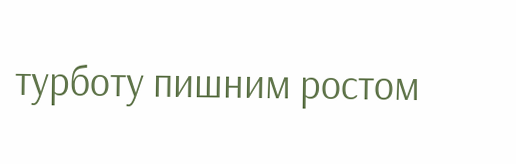турботу пишним ростом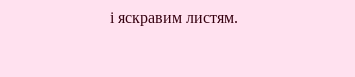і яскравим листям.